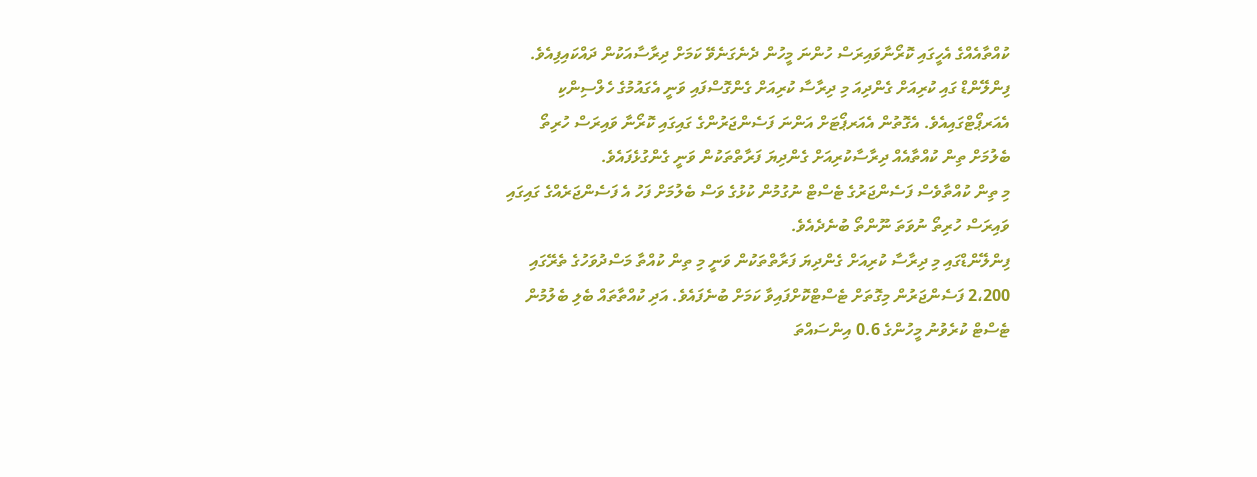ކުއްތާއެއްގެ އެހީގައި ކޮރޯނާވައިރަސް ހުންނަ މީހުން ދެނެގަނެވޭ ކަމަށް ދިރާސާއަކުން ދައްކައިފިއެވެ.
ފިންލޭންޑް ގައި ކުރިއަށް ގެންދިއަ މި ދިރާސާ ކުރިއަށް ގެންގޮސްފައި ވަނީ އެގައުމުގެ ހެލްސިންކި އެއަރޕޯޓްގައިއެވެ. އެގޮތުން އެއަރޕޯޓަށް އަންނަ ފަސެންޖަރުންގެ ގައިގައި ކޮރޯނާ ވައިރަސް ހުރިތޯ ބެލުމަށް ތިން ކުއްތާއެއް ދިރާސާކުރިއަށް ގެންދިޔަ ފަރާތްތަކުން ވަނީ ގެންގުޅެފައެވެ.
މި ތިން ކުއްތާވެސް ފަސެންޖަރުގެ ޓެސްޓް ނުގުމުން ކުޅުގެ ވަސް ބެލުމަށް ފަހު އެ ފަސެންޖަރެއްގެ ގައިގައި ވައިރަސް ހުރިތޯ ނުވަތަ ނޫންތޯ ބުނެދެއެވެ.
ފިންލޭންޑްގައި މި ދިރާސާ ކުރިއަށް ގެންދިޔަ ފަރާތްތަކުން ވަނީ މި ތިން ކުއްތާ މަސްދުވަހުގެ ތެރޭގައި 2،200 ފަސެންޖަރުން މިގޮތަށް ޓެސްޓްކޮށްފައިވާ ކަމަށް ބުނެފައެވެ. އަދި ކުއްތާތައް ބެލި ބެލުމުން ޓެސްޓް ކުރެވުނު މީހުންގެ 0.6 އިންސައްތަ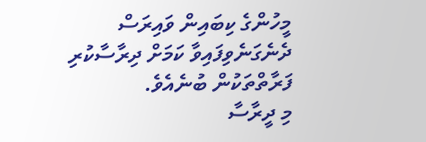މީހުންގެ ކިބައިން ވައިރަސް ދެނެގަނެވިފައިވާ ކަމަށް ދިރާސާކުރި ފަރާތްތަކުން ބުނެއެވެ.
މި ދީރާސާ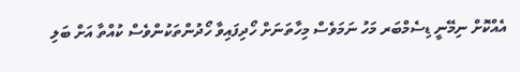އެއްކޮށް ނިމޭނީ ޑިސެމްބަރ މަހު ނަމަވެސް މިހާތަނަށް ހޯދިފައިވާ ހޯދުންތަކުންވެސް ކުއްތާ އަށް ބަލި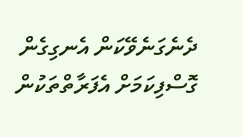ދެނެގަނެވޭކަން އެނގިގެން ގޮސްފިކަމަށް އެފަރާތްތަކުން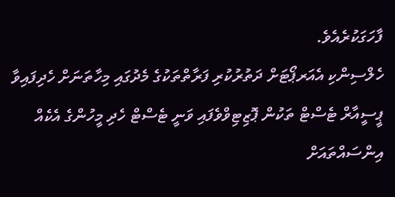ފާހަގަކުރެއެވެ.
ހެލްސިންކި އެއަރޕޯޓަށް ދަތުރުކުރި ފަރާތްތަކުގެ މެދުގައި މިހާތަނަށް ހެދިފައިވާ ޕީސީއާރް ޓެސްޓް ތަކުން ޕޮޒިޓިވްވެފައި ވަނީ ޓެސްޓް ހެދި މީހުންގެ އެކެއް އިންސައްތައަށް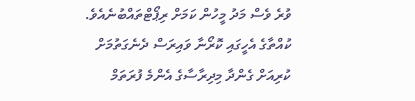ވުރެ ވެސް މަދު މީހުން ކަމަށް ރިޕޯޓްތައްބުނެއެވެ.
ކުއްތާގެ އެހީގައި ކޮރޯނާ ވައިރަސް ދެނެގަތުމަށް ކުރިއަށް ގެންދާ މިދިރާސާގެ އެންމެ ފުރަތަމް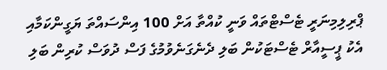ޕްރިލިމިނަރީ ޓެސްޓްތައް ވަނީ ކުއްތާ އަށް 100 އިންސައްތަ ޔަގީންކަމާއި އެކު ޕީސީއާރް ޓެސްޓަކުން ބަލި ދެނެގަނެވުމުގެ ފަސް ދުވަސް ކުރިން ބަލި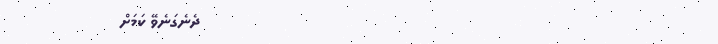ދެނެގަނެވޭ ކަމަށް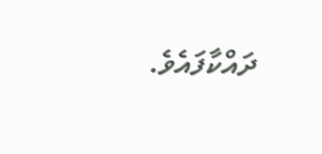ދައްކާފައެވެ.